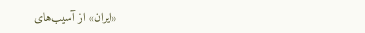«ایران» از آسیب‌های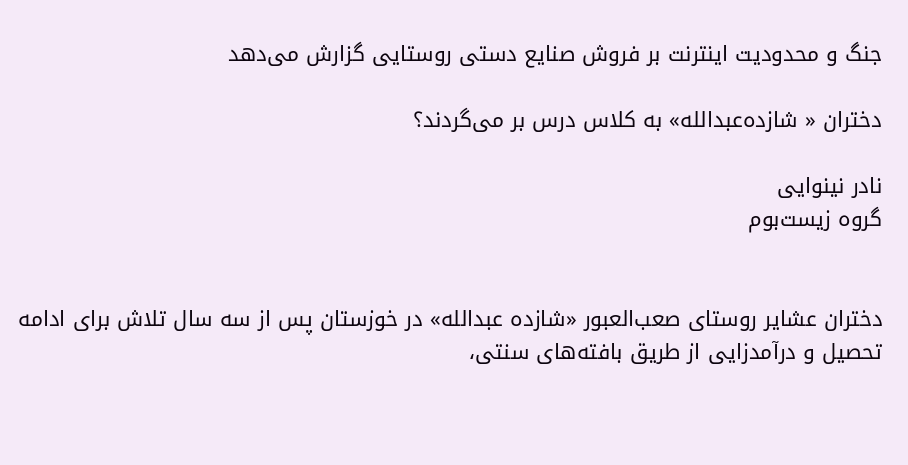جنگ و محدودیت اینترنت بر فروش صنایع دستی روستایی گزارش می‌دهد

دختران « شازده‌عبدالله» به کلاس درس بر می‌گردند؟

نادر نینوایی
گروه زیست‌بوم


دختران عشایر روستای صعب‌العبور «شازده عبدالله» در خوزستان پس از سه سال تلاش برای ادامه تحصیل و درآمدزایی از طریق بافته‌های سنتی،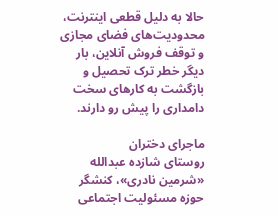حالا به دلیل قطعی اینترنت، محدودیت‌های فضای مجازی و توقف فروش آنلاین، بار دیگر خطر ترک تحصیل و بازگشت به کارهای سخت دامداری را پیش رو دارند.

ماجرای دختران
روستای شازده عبدالله
«شرمین نادری»، کنشگر حوزه مسئولیت اجتماعی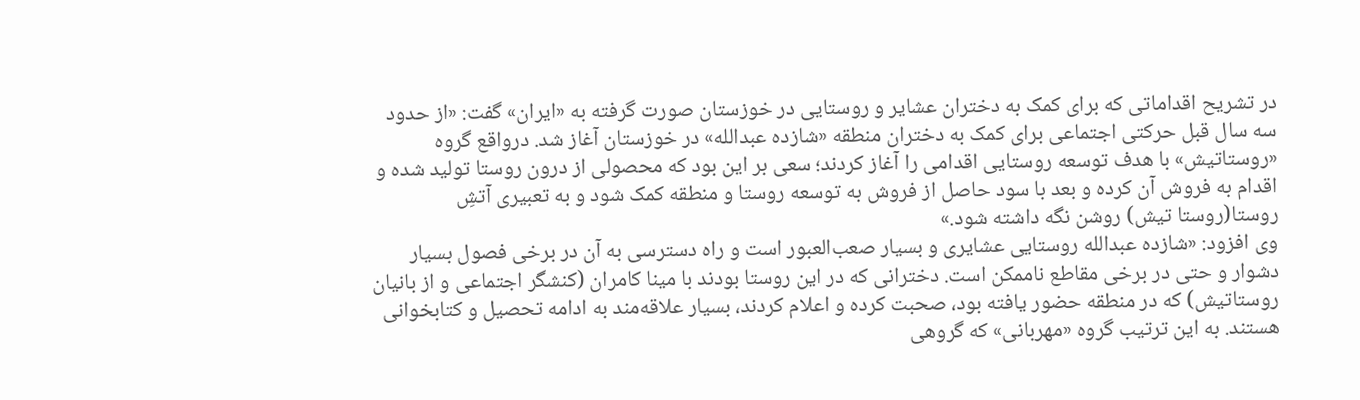در تشریح اقداماتی که برای کمک به دختران عشایر و روستایی در خوزستان صورت گرفته به «ایران» گفت: «از حدود سه سال قبل حرکتی اجتماعی برای کمک به دختران منطقه «شازده عبدالله» در خوزستان آغاز شد. درواقع گروه «روستاتیش» با هدف توسعه روستایی اقدامی را آغاز کردند؛ سعی بر این بود که محصولی از درون روستا تولید شده و اقدام به فروش آن کرده و بعد با سود حاصل از فروش به توسعه روستا و منطقه کمک شود و به تعبیری آتشِ روستا(روستا تیش) روشن نگه داشته شود.»
وی افزود: «شازده عبدالله روستایی عشایری و بسیار صعب‌العبور است و راه دسترسی به آن در برخی فصول بسیار دشوار و حتی در برخی مقاطع ناممکن است. دخترانی که در این روستا بودند با مینا کامران (کنشگر اجتماعی و از بانیان روستاتیش) که در منطقه حضور یافته بود، صحبت کرده و اعلام کردند، بسیار علاقه‌مند به ادامه تحصیل و کتابخوانی هستند. به این ترتیب گروه «مهربانی» که گروهی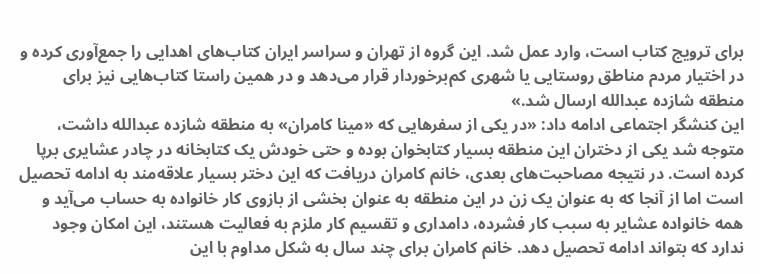برای ترویج کتاب است، وارد عمل شد. این گروه از تهران و سراسر ایران کتاب‌های اهدایی را جمع‌آوری کرده و در اختیار مردم مناطق روستایی یا شهری کم‌برخوردار قرار می‌دهد و در همین راستا کتاب‌هایی نیز برای منطقه شازده عبدالله ارسال شد.»
این کنشگر اجتماعی ادامه داد: «در یکی از سفرهایی که «مینا کامران» به منطقه شازده عبدالله داشت، متوجه شد یکی از دختران این منطقه بسیار کتابخوان بوده و حتی خودش یک کتابخانه در چادر عشایری برپا کرده است. در نتیجه مصاحبت‌های بعدی، خانم کامران دریافت که این دختر بسیار علاقه‌مند به ادامه تحصیل است اما از آنجا که به عنوان یک زن در این منطقه به عنوان بخشی از بازوی کار خانواده به حساب می‌آید و همه خانواده عشایر به سبب کار فشرده، دامداری و تقسیم کار ملزم به فعالیت هستند، این امکان وجود ندارد که بتواند ادامه تحصیل دهد. خانم کامران برای چند سال به شکل مداوم با این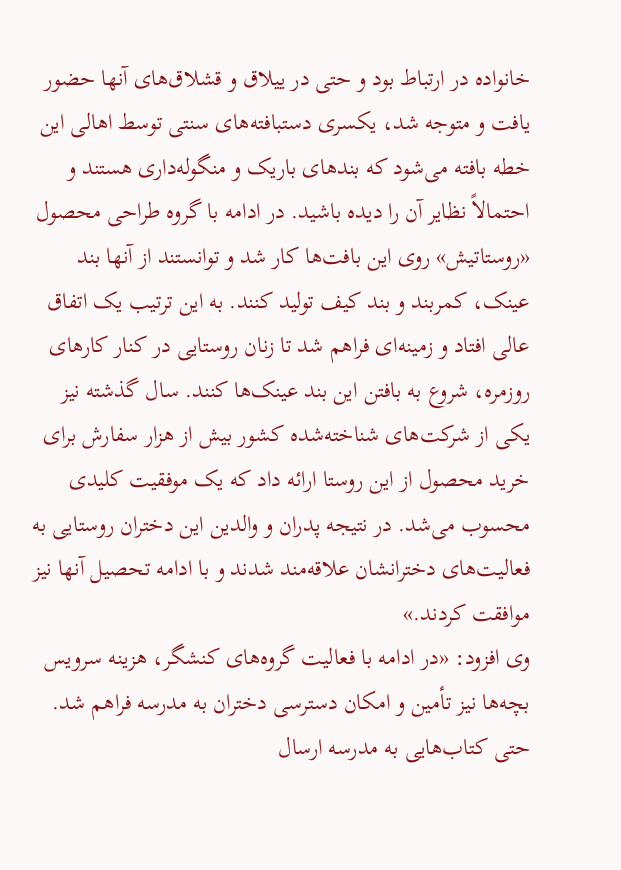خانواده در ارتباط بود و حتی در ییلاق و قشلاق‌های آنها حضور یافت و متوجه شد، یکسری دستبافته‌های سنتی توسط اهالی این خطه بافته می‌شود که بندهای باریک و منگوله‌داری هستند و احتمالاً نظایر آن را دیده باشید. در ادامه با گروه طراحی محصول «روستاتیش» روی این بافت‌ها کار شد و توانستند از آنها بند عینک، کمربند و بند کیف تولید کنند. به این ترتیب یک اتفاق عالی افتاد و زمینه‌ای فراهم شد تا زنان روستایی در کنار کارهای روزمره، شروع به بافتن این بند عینک‌ها کنند. سال گذشته نیز یکی از شرکت‌های شناخته‌شده کشور بیش از هزار سفارش برای خرید محصول از این روستا ارائه داد که یک موفقیت کلیدی محسوب می‌شد. در نتیجه پدران و والدین این دختران روستایی به فعالیت‌های دخترانشان علاقه‌مند شدند و با ادامه تحصیل آنها نیز موافقت کردند.»
وی افزود: «در ادامه با فعالیت گروه‌های کنشگر، هزینه سرویس بچه‌ها نیز تأمین و امکان دسترسی دختران به مدرسه فراهم شد. حتی کتاب‌هایی به مدرسه ارسال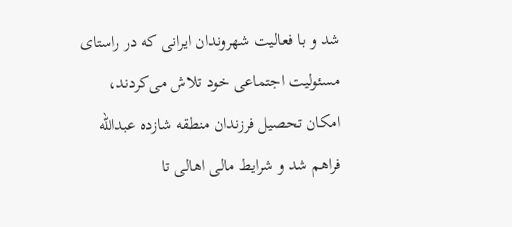شد و با فعالیت شهروندان ایرانی که در راستای مسئولیت اجتماعی خود تلاش می‌کردند، امکان تحصیل فرزندان منطقه شازده عبدالله فراهم شد و شرایط مالی اهالی تا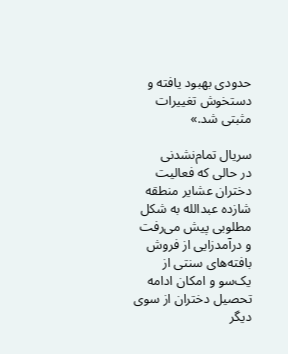حدودی بهبود یافته و دستخوش تغییرات مثبتی شد.»

سریال تمام‌نشدنی
در حالی که فعالیت دختران عشایر منطقه شازده عبدالله به شکل مطلوبی پیش می‌رفت و درآمدزایی از فروش بافته‌های سنتی از یک‌سو و امکان ادامه تحصیل دختران از سوی دیگر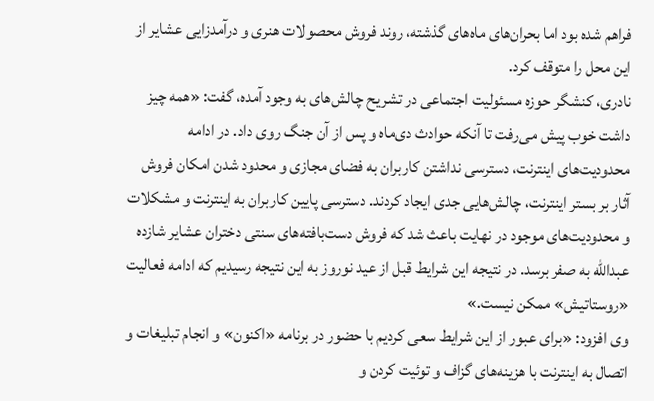فراهم شده بود اما بحران‌های ماه‌های گذشته، روند فروش محصولات هنری و درآمدزایی عشایر از این محل را متوقف کرد.
نادری، کنشگر حوزه مسئولیت اجتماعی در تشریح چالش‌های به وجود آمده، گفت: «همه چیز داشت خوب پیش می‌رفت تا آنکه حوادث دی‌ماه و پس از آن جنگ روی داد. در ادامه محدودیت‌های اینترنت، دسترسی نداشتن کاربران به فضای مجازی و محدود شدن امکان فروش آثار بر بستر اینترنت، چالش‌هایی جدی ایجاد کردند. دسترسی پایین کاربران به اینترنت و مشکلات و محدودیت‌های موجود در نهایت باعث شد که فروش دست‌بافته‌های سنتی دختران عشایر شازده عبدالله به صفر برسد. در نتیجه این شرایط قبل از عید نوروز به این نتیجه رسیدیم که ادامه فعالیت «روستاتیش» ممکن نیست.»
وی افزود: «برای عبور از این شرایط سعی کردیم با حضور در برنامه «اکنون» و انجام تبلیغات و اتصال به اینترنت با هزینه‌های گزاف و توئیت کردن و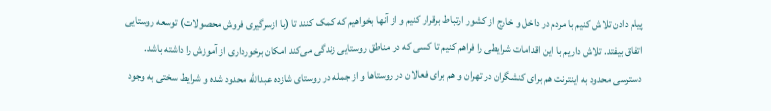پیام دادن تلاش کنیم با مردم در داخل و خارج از کشور ارتباط برقرار کنیم و از آنها بخواهیم که کمک کنند تا (با ازسرگیری فروش محصولات) توسعه روستایی اتفاق بیفتد. تلاش داریم با این اقدامات شرایطی را فراهم کنیم تا کسی که در مناطق روستایی زندگی می‌کند امکان برخورداری از آموزش را داشته باشد. دسترسی محدود به اینترنت هم برای کنشگران در تهران و هم برای فعالان در روستاها و از جمله در روستای شازده عبدالله محدود شده و شرایط سختی به وجود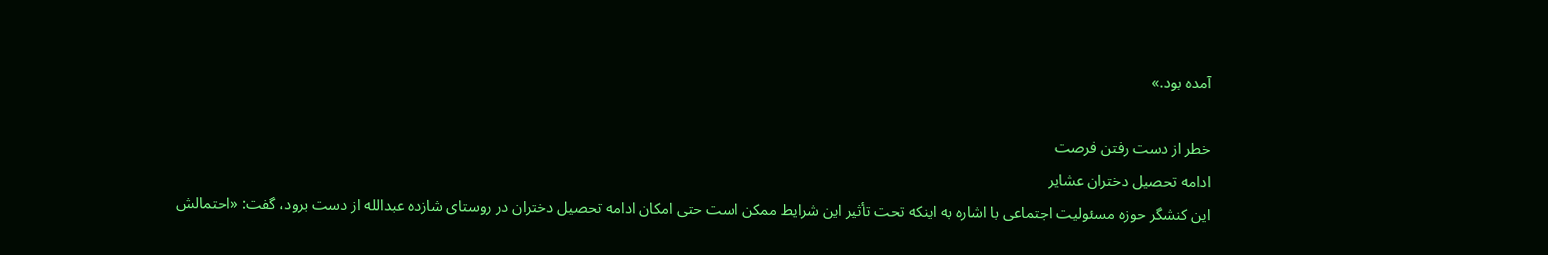آمده بود.»

خطر از دست رفتن فرصت
ادامه تحصیل دختران عشایر
این کنشگر حوزه مسئولیت اجتماعی با اشاره به اینکه تحت تأثیر این شرایط ممکن است حتی امکان ادامه تحصیل دختران در روستای شازده عبدالله از دست برود، گفت: «احتمالش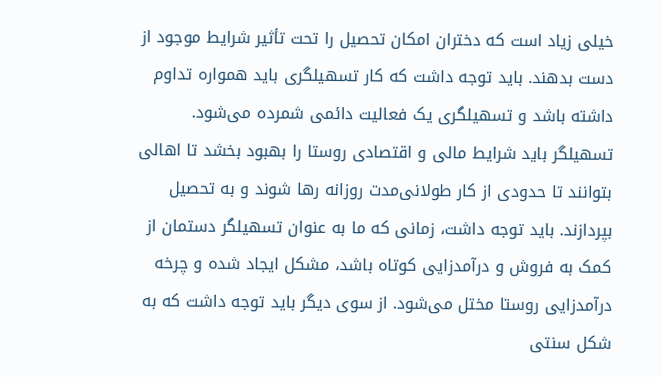خیلی زیاد است که دختران امکان تحصیل را تحت تأثیر شرایط موجود از دست بدهند. باید توجه داشت که کار تسهیلگری باید همواره تداوم داشته باشد و تسهیلگری یک فعالیت دائمی شمرده می‌شود. تسهیلگر باید شرایط مالی و اقتصادی روستا را بهبود بخشد تا اهالی بتوانند تا حدودی از کار طولانی‌مدت روزانه رها شوند و به تحصیل بپردازند. باید توجه داشت، زمانی که ما به عنوان تسهیلگر دستمان از کمک به فروش و درآمدزایی کوتاه باشد، مشکل ایجاد شده و چرخه درآمدزایی روستا مختل می‌شود. از سوی دیگر باید توجه داشت که به شکل سنتی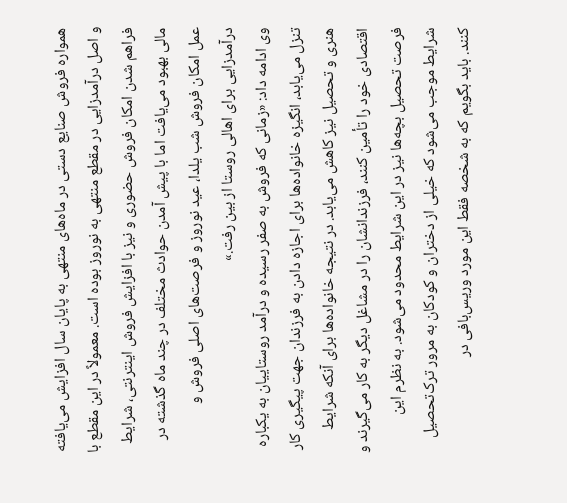همواره فروش صنایع دستی در ماه‌های منتهی به پایان سال افزایش می‌یافته و اصل درآمدزایی در مقطع منتهی به نوروز بوده است. معمولاً در این مقطع با فراهم شدن امکان فروش حضوری و نیز با افزایش فروش اینترنتی، شرایط مالی بهبود می‌یافت اما با پیش آمدن حوادث مختلف در چند ماه گذشته در عمل امکان فروش شب یلدا، عید نوروز و فرصت‌های اصلی فروش و درآمدزایی برای اهالی روستا از بین رفت.»
وی ادامه داد: «زمانی که فروش به صفر رسیده و درآمد روستاییان به یکباره تنزل می‌یابد، انگیزه خانواده‌ها برای اجازه دادن به فرزندان جهت پیگیری کار هنری و تحصیل نیز کاهش می‌یابد. در نتیجه خانواده‌ها برای آنکه شرایط اقتصادی خود را تأمین کنند، فرزندانشان را در مشاغل دیگر به کار می‌گیرند و فرصت تحصیل بچه‌ها نیز در این شرایط محدود می‌شود. به نظرم این شرایط موجب می‌شود که خیلی از دختران و کودکان به مرور ترک‌تحصیل کنند. باید بگویم که به شخصه فقط این مورد وریس‌بافی در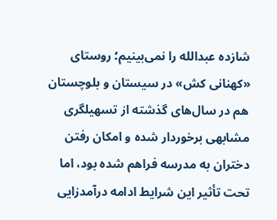شازده عبدالله را نمی‌بینیم؛ روستای «کهنانی کش» در سیستان و بلوچستان هم در سال‌های گذشته از تسهیلگری مشابهی برخوردار شده و امکان رفتن دختران به مدرسه فراهم شده بود، اما تحت تأثیر این شرایط ادامه درآمدزایی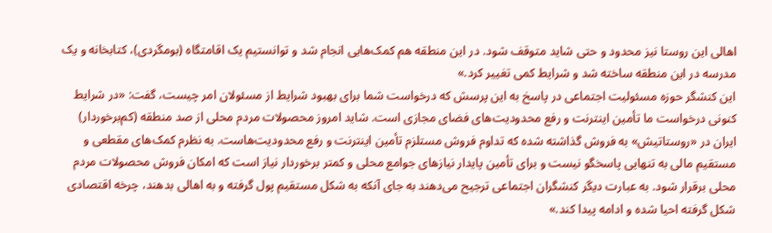اهالی این روستا نیز محدود و حتی شاید متوقف شود. در این منطقه هم کمک‌هایی انجام شد و توانستیم یک اقامتگاه (بومگردی)، کتابخانه و یک مدرسه در این منطقه ساخته شد و شرایط کمی تغییر کرد.»
این کنشگر حوزه مسئولیت اجتماعی در پاسخ به این پرسش که درخواست شما برای بهبود شرایط از مسئولان امر چیست، گفت: «در شرایط کنونی درخواست ما تأمین اینترنت و رفع محدودیت‌های فضای مجازی است. شاید امروز محصولات مردم محلی از صد منطقه (کم‌برخوردار) ایران در «روستاتیش» به فروش گذاشته شده که تداوم فروش مستلزم تأمین اینترنت و رفع محدودیت‌هاست. به نظرم کمک‌های مقطعی و مستقیم مالی به تنهایی پاسخگو نیست و برای تأمین پایدار نیازهای جوامع محلی و کمتر برخوردار نیاز است که امکان فروش محصولات مردم محلی برقرار شود. به عبارت دیگر کنشگران اجتماعی ترجیح می‌دهند به جای آنکه به شکل مستقیم پول گرفته و به اهالی بدهند، چرخه اقتصادی شکل گرفته احیا شده و ادامه پیدا کند.»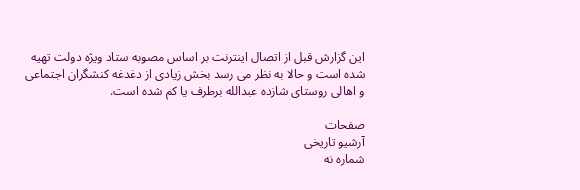این گزارش قبل از اتصال اینترنت بر اساس مصوبه ستاد ویژه دولت تهیه شده است و حالا به نظر می رسد بخش زیادی از دغدغه کنشگران اجتماعی و اهالی روستای شازده عبدالله برطرف یا کم شده است.

صفحات
آرشیو تاریخی
شماره نه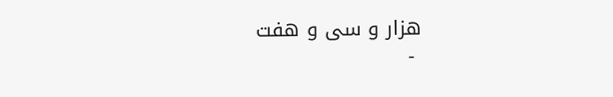هزار و سی و هفت
 -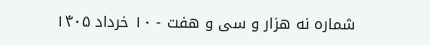شماره نه هزار و سی و هفت - ۱۰ خرداد ۱۴۰۵